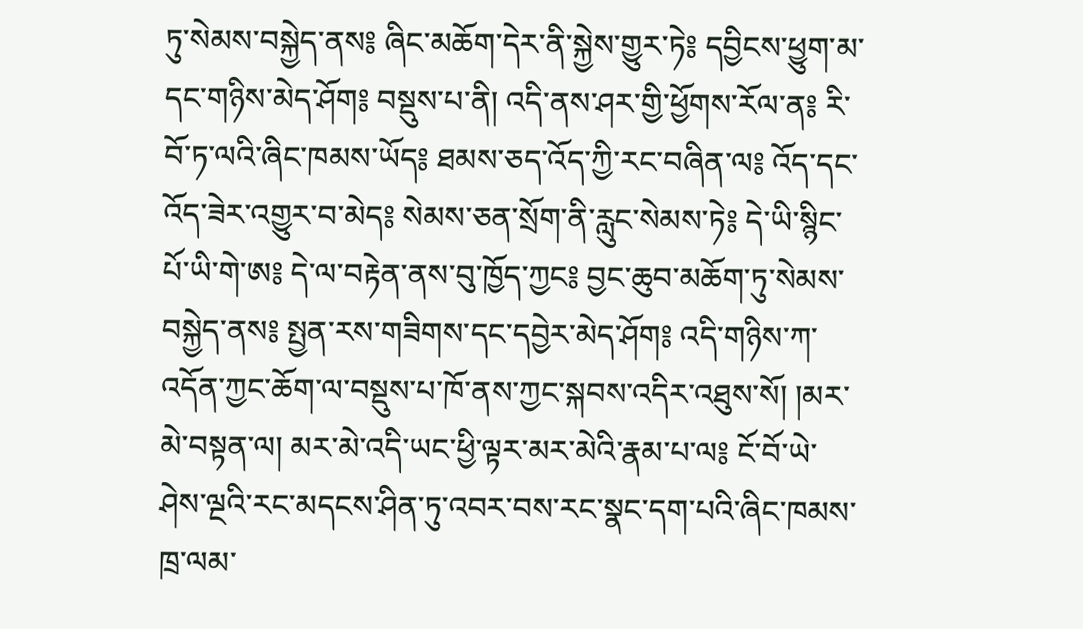ཏུ་སེམས་བསྐྱེད་ནས༔ ཞིང་མཆོག་དེར་ནི་སྐྱེས་གྱུར་ཏེ༔ དབྱིངས་ཕྱུག་མ་དང་གཉིས་མེད་ཤོག༔ བསྡུས་པ་ནི། འདི་ནས་ཤར་གྱི་ཕྱོགས་རོལ་ན༔ རི་བོ་ཏ་ལའི་ཞིང་ཁམས་ཡོད༔ ཐམས་ཅད་འོད་ཀྱི་རང་བཞིན་ལ༔ འོད་དང་འོད་ཟེར་འགྱུར་བ་མེད༔ སེམས་ཅན་སྲོག་ནི་རླུང་སེམས་ཏེ༔ དེ་ཡི་སྙིང་པོ་ཡི་གེ་ཨ༔ དེ་ལ་བརྟེན་ནས་བུ་ཁྱོད་ཀྱང༔ བྱང་ཆུབ་མཆོག་ཏུ་སེམས་བསྐྱེད་ནས༔ སྤྱན་རས་གཟིགས་དང་དབྱེར་མེད་ཤོག༔ འདི་གཉིས་ཀ་འདོན་ཀྱང་ཆོག་ལ་བསྡུས་པ་ཁོ་ནས་ཀྱང་སྐབས་འདིར་འཐུས་སོ། །མར་མེ་བསྟན་ལ། མར་མེ་འདི་ཡང་ཕྱི་ལྟར་མར་མེའི་རྣམ་པ་ལ༔ ངོ་བོ་ཡེ་ཤེས་ལྔའི་རང་མདངས་ཤིན་ཏུ་འབར་བས་རང་སྣང་དག་པའི་ཞིང་ཁམས་ཁྲ་ལམ་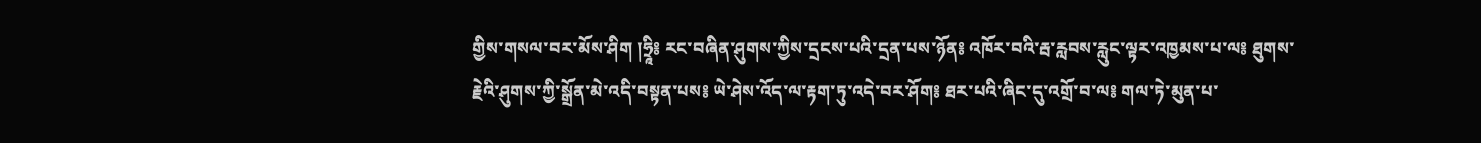གྱིས་གསལ་བར་མོས་ཤིག །ཧྲཱི༔ རང་བཞིན་ཤུགས་ཀྱིས་དྲངས་པའི་དྲན་པས་ཉོན༔ འཁོར་བའི་རྦ་རླབས་རླུང་ལྟར་འཁྱམས་པ་ལ༔ ཐུགས་རྗེའི་ཤུགས་ཀྱི་སྒྲོན་མེ་འདི་བསྟན་པས༔ ཡེ་ཤེས་འོད་ལ་རྟག་ཏུ་འདེ་བར་ཤོག༔ ཐར་པའི་ཞིང་དུ་འགྲོ་བ་ལ༔ གལ་ཏེ་མུན་པ་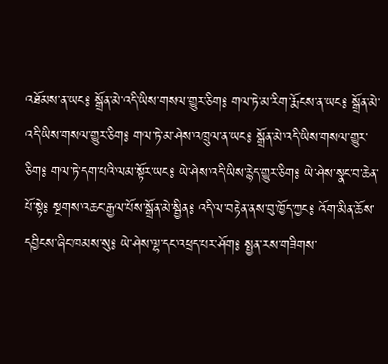འཐོམས་ན་ཡང༔ སྒྲོན་མེ་འདི་ཡིས་གསལ་གྱུར་ཅིག༔ གལ་ཏེ་མ་རིག་རྨོངས་ན་ཡང༔ སྒྲོན་མེ་འདི་ཡིས་གསལ་གྱུར་ཅིག༔ གལ་ཏེ་མ་ཤེས་འཁྲུལ་ན་ཡང༔ སྒྲོན་མེ་འདི་ཡིས་གསལ་གྱུར་ཅིག༔ གལ་ཏེ་དག་པའི་ལམ་སྟོར་ཡང༔ ཡེ་ཤེས་འདི་ཡིས་རྙེད་གྱུར་ཅིག༔ ཡེ་ཤེས་སྣང་བ་ཆེན་པོ་སྟེ༔ སྔགས་འཆང་རྒྱལ་པོས་སྒྲོན་མེ་སྦྱིན༔ འདི་ལ་བརྟེན་ནས་བུ་ཁྱོད་ཀྱང༔ འོག་མིན་ཆོས་དབྱིངས་ཞིང་ཁམས་སུ༔ ཡེ་ཤེས་ལྷ་དང་འཕྲད་པར་ཤོག༔ སྤྱན་རས་གཟིགས་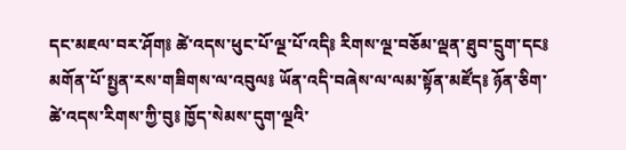དང་མཇལ་བར་ཤོག༔ ཚེ་འདས་ཕུང་པོ་ལྔ་པོ་འདི༔ རིགས་ལྔ་བཅོམ་ལྡན་ཐུབ་དྲུག་དང༔ མགོན་པོ་སྤྱན་རས་གཟིགས་ལ་འབུལ༔ ཡོན་འདི་བཞེས་ལ་ལམ་སྟོན་མཛོད༔ ཉོན་ཅིག་ཚེ་འདས་རིགས་ཀྱི་བུ༔ ཁྱོད་སེམས་དུག་ལྔའི་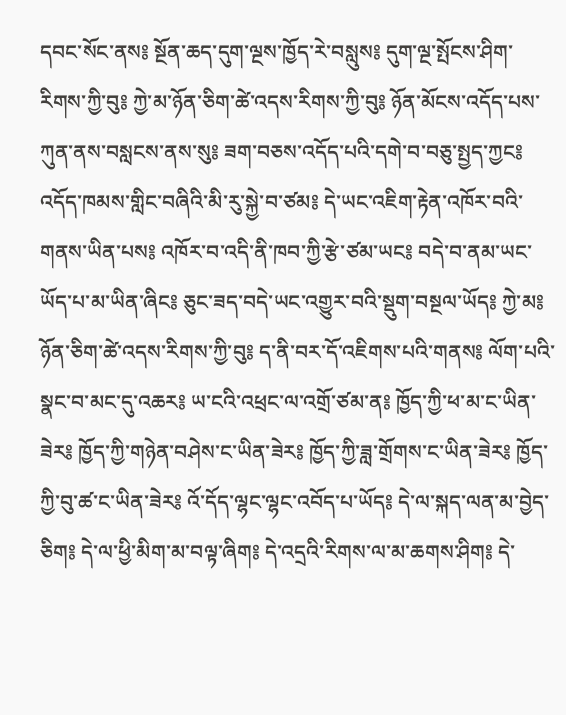དབང་སོང་ནས༔ སྔོན་ཆད་དུག་ལྔས་ཁྱོད་རེ་བསླུས༔ དུག་ལྔ་སྤོངས་ཤིག་རིགས་ཀྱི་བུ༔ ཀྱེ་མ་ཉོན་ཅིག་ཚེ་འདས་རིགས་ཀྱི་བུ༔ ཉོན་མོངས་འདོད་པས་ཀུན་ནས་བསླངས་ནས་སུ༔ ཟག་བཅས་འདོད་པའི་དགེ་བ་བཅུ་སྤྱད་ཀྱང༔ འདོད་ཁམས་གླིང་བཞིའི་མི་རུ་སྐྱེ་བ་ཙམ༔ དེ་ཡང་འཇིག་རྟེན་འཁོར་བའི་གནས་ཡིན་པས༔ འཁོར་བ་འདི་ནི་ཁབ་ཀྱི་རྩེ་ཙམ་ཡང༔ བདེ་བ་ནམ་ཡང་ཡོད་པ་མ་ཡིན་ཞིང༔ ཅུང་ཟད་བདེ་ཡང་འགྱུར་བའི་སྡུག་བསྔལ་ཡོད༔ ཀྱེ་མ༔ ཉོན་ཅིག་ཚེ་འདས་རིགས་ཀྱི་བུ༔ ད་ནི་བར་དོ་འཇིགས་པའི་གནས༔ ལོག་པའི་སྣང་བ་མང་དུ་འཆར༔ ཡ་ངའི་འཕྲང་ལ་འགྲོ་ཙམ་ན༔ ཁྱོད་ཀྱི་ཕ་མ་ང་ཡིན་ཟེར༔ ཁྱོད་ཀྱི་གཉེན་བཤེས་ང་ཡིན་ཟེར༔ ཁྱོད་ཀྱི་ཟླ་གྲོགས་ང་ཡིན་ཟེར༔ ཁྱོད་ཀྱི་བུ་ཚ་ང་ཡིན་ཟེར༔ འོ་དོད་ལྷང་ལྷང་འབོད་པ་ཡོད༔ དེ་ལ་སྐད་ལན་མ་བྱེད་ཅིག༔ དེ་ལ་ཕྱི་མིག་མ་བལྟ་ཞིག༔ དེ་འདྲའི་རིགས་ལ་མ་ཆགས་ཤིག༔ དེ་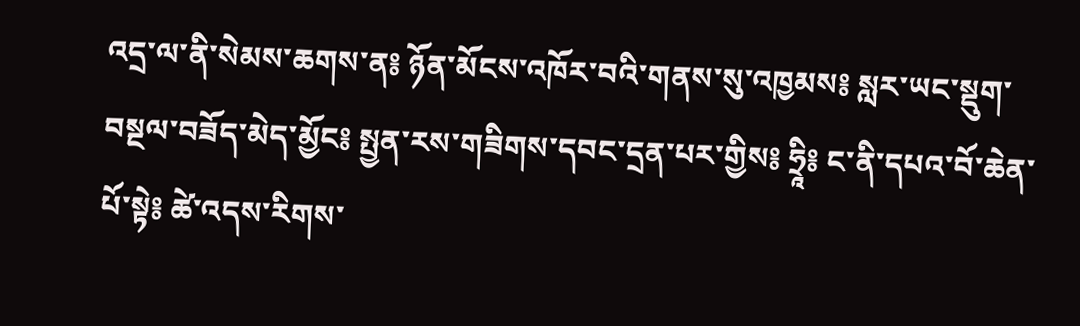འདྲ་ལ་ནི་སེམས་ཆགས་ན༔ ཉོན་མོངས་འཁོར་བའི་གནས་སུ་འཁྱམས༔ སླར་ཡང་སྡུག་བསྔལ་བཟོད་མེད་མྱོང༔ སྤྱན་རས་གཟིགས་དབང་དྲན་པར་གྱིས༔ ཧྲཱི༔ ང་ནི་དཔའ་བོ་ཆེན་པོ་སྟེ༔ ཚེ་འདས་རིགས་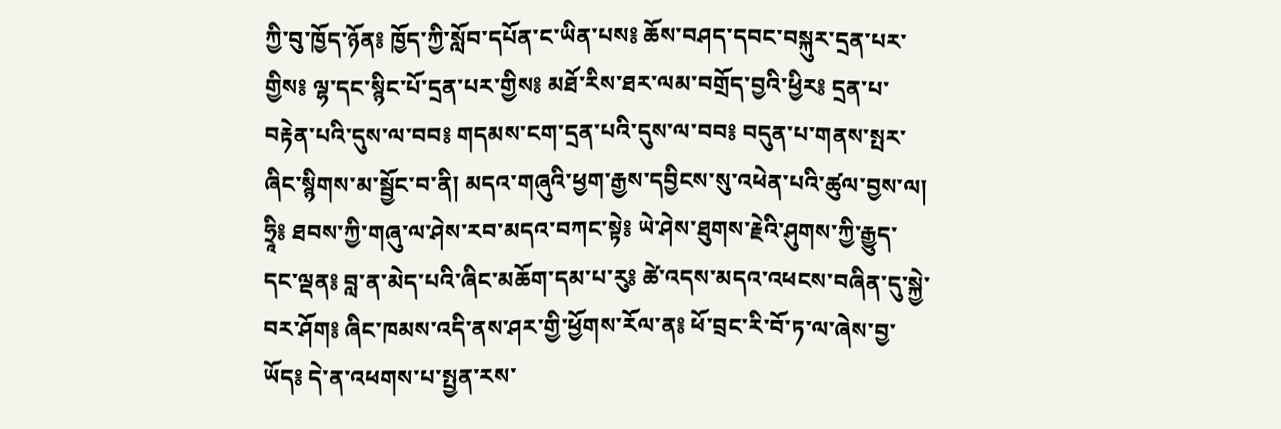ཀྱི་བུ་ཁྱོད་ཉོན༔ ཁྱོད་ཀྱི་སློབ་དཔོན་ང་ཡིན་པས༔ ཆོས་བཤད་དབང་བསྐུར་དྲན་པར་གྱིས༔ ལྷ་དང་སྙིང་པོ་དྲན་པར་གྱིས༔ མཐོ་རིས་ཐར་ལམ་བགྲོད་བྱའི་ཕྱིར༔ དྲན་པ་བརྟེན་པའི་དུས་ལ་བབ༔ གདམས་ངག་དྲན་པའི་དུས་ལ་བབ༔ བདུན་པ་གནས་སྤར་ཞིང་སྙིགས་མ་སྦྱོང་བ་ནི། མདའ་གཞུའི་ཕྱག་རྒྱས་དབྱིངས་སུ་འཕེན་པའི་ཚུལ་བྱས་ལ། ཧྲཱི༔ ཐབས་ཀྱི་གཞུ་ལ་ཤེས་རབ་མདའ་བཀང་སྟེ༔ ཡེ་ཤེས་ཐུགས་རྗེའི་ཤུགས་ཀྱི་རྒྱུད་དང་ལྡན༔ བླ་ན་མེད་པའི་ཞིང་མཆོག་དམ་པ་རུ༔ ཚེ་འདས་མདའ་འཕངས་བཞིན་དུ་སྐྱེ་བར་ཤོག༔ ཞིང་ཁམས་འདི་ནས་ཤར་གྱི་ཕྱོགས་རོལ་ན༔ ཕོ་བྲང་རི་བོ་ཏ་ལ་ཞེས་བྱ་ཡོད༔ དེ་ན་འཕགས་པ་སྤྱན་རས་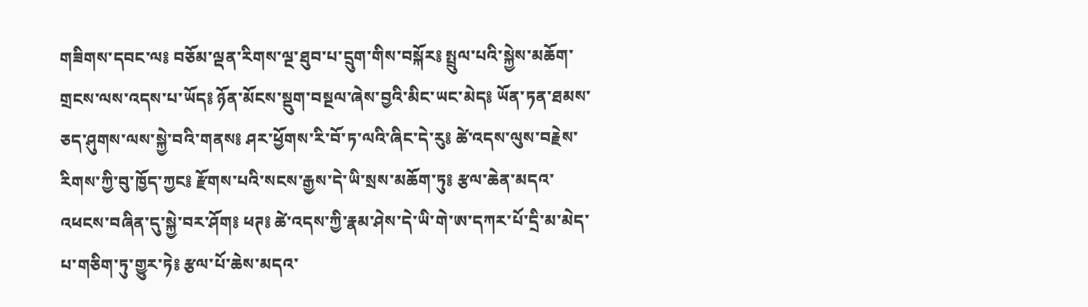གཟིགས་དབང་ལ༔ བཅོམ་ལྡན་རིགས་ལྔ་ཐུབ་པ་དྲུག་གིས་བསྐོར༔ སྤྲུལ་པའི་སྐྱེས་མཆོག་གྲངས་ལས་འདས་པ་ཡོད༔ ཉོན་མོངས་སྡུག་བསྔལ་ཞེས་བྱའི་མིང་ཡང་མེད༔ ཡོན་ཏན་ཐམས་ཅད་ཤུགས་ལས་སྐྱེ་བའི་གནས༔ ཤར་ཕྱོགས་རི་བོ་ཏ་ལའི་ཞིང་དེ་རུ༔ ཚེ་འདས་ལུས་བརྗེས་རིགས་ཀྱི་བུ་ཁྱོད་ཀྱང༔ རྫོགས་པའི་སངས་རྒྱས་དེ་ཡི་སྲས་མཆོག་ཏུ༔ རྩལ་ཆེན་མདའ་འཕངས་བཞིན་དུ་སྐྱེ་བར་ཤོག༔ ཕཊ༔ ཚེ་འདས་ཀྱི་རྣམ་ཤེས་དེ་ཡི་གེ་ཨ་དཀར་པོ་དྲི་མ་མེད་པ་གཅིག་ཏུ་གྱུར་ཏེ༔ རྩལ་པོ་ཆེས་མདའ་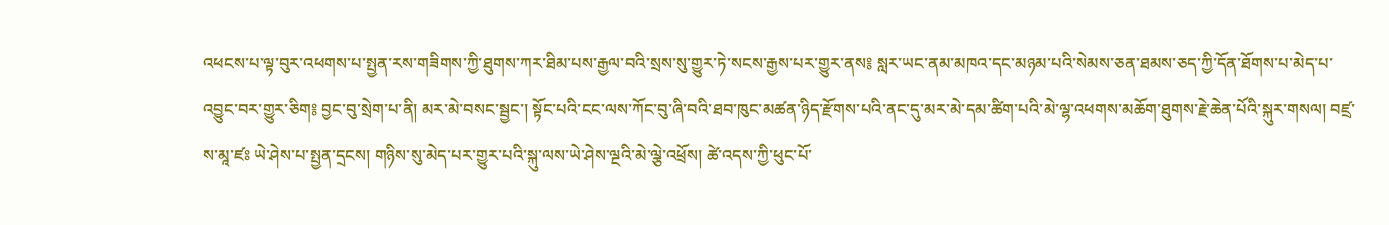འཕངས་པ་ལྟ་བུར་འཕགས་པ་སྤྱན་རས་གཟིགས་ཀྱི་ཐུགས་ཀར་ཐིམ་པས་རྒྱལ་བའི་སྲས་སུ་གྱུར་ཏེ་སངས་རྒྱས་པར་གྱུར་ནས༔ སླར་ཡང་ནམ་མཁའ་དང་མཉམ་པའི་སེམས་ཅན་ཐམས་ཅད་ཀྱི་དོན་ཐོགས་པ་མེད་པ་འབྱུང་བར་གྱུར་ཅིག༔ བྱང་བུ་སྲེག་པ་ནི། མར་མེ་བསང་སྦྱང་། སྟོང་པའི་ངང་ལས་ཀོང་བུ་ཞི་བའི་ཐབ་ཁུང་མཚན་ཉིད་རྫོགས་པའི་ནང་དུ་མར་མེ་དམ་ཚིག་པའི་མེ་ལྷ་འཕགས་མཆོག་ཐུགས་རྗེ་ཆེན་པོའི་སྐུར་གསལ། བཛྲ་ས་མཱ་ཛཿ ཡེ་ཤེས་པ་སྤྱན་དྲངས། གཉིས་སུ་མེད་པར་གྱུར་པའི་སྐུ་ལས་ཡེ་ཤེས་ལྔའི་མེ་ལྕེ་འཕྲོས། ཚེ་འདས་ཀྱི་ཕུང་པོ་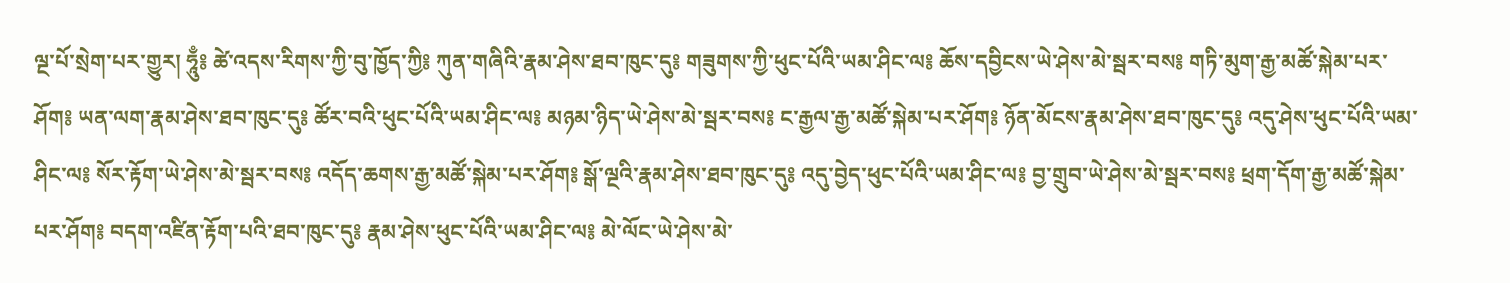ལྔ་པོ་སྲེག་པར་གྱུར། ཧཱུྃ༔ ཚེ་འདས་རིགས་ཀྱི་བུ་ཁྱོད་ཀྱི༔ ཀུན་གཞིའི་རྣམ་ཤེས་ཐབ་ཁུང་དུ༔ གཟུགས་ཀྱི་ཕུང་པོའི་ཡམ་ཤིང་ལ༔ ཆོས་དབྱིངས་ཡེ་ཤེས་མེ་སྦར་བས༔ གཏི་མུག་རྒྱ་མཚོ་སྐེམ་པར་ཤོག༔ ཡན་ལག་རྣམ་ཤེས་ཐབ་ཁུང་དུ༔ ཚོར་བའི་ཕུང་པོའི་ཡམ་ཤིང་ལ༔ མཉམ་ཉིད་ཡེ་ཤེས་མེ་སྦར་བས༔ ང་རྒྱལ་རྒྱ་མཚོ་སྐེམ་པར་ཤོག༔ ཉོན་མོངས་རྣམ་ཤེས་ཐབ་ཁུང་དུ༔ འདུ་ཤེས་ཕུང་པོའི་ཡམ་ཤིང་ལ༔ སོར་རྟོག་ཡེ་ཤེས་མེ་སྦར་བས༔ འདོད་ཆགས་རྒྱ་མཚོ་སྐེམ་པར་ཤོག༔ སྒོ་ལྔའི་རྣམ་ཤེས་ཐབ་ཁུང་དུ༔ འདུ་བྱེད་ཕུང་པོའི་ཡམ་ཤིང་ལ༔ བྱ་གྲུབ་ཡེ་ཤེས་མེ་སྦར་བས༔ ཕྲག་དོག་རྒྱ་མཚོ་སྐེམ་པར་ཤོག༔ བདག་འཛིན་རྟོག་པའི་ཐབ་ཁུང་དུ༔ རྣམ་ཤེས་ཕུང་པོའི་ཡམ་ཤིང་ལ༔ མེ་ལོང་ཡེ་ཤེས་མེ་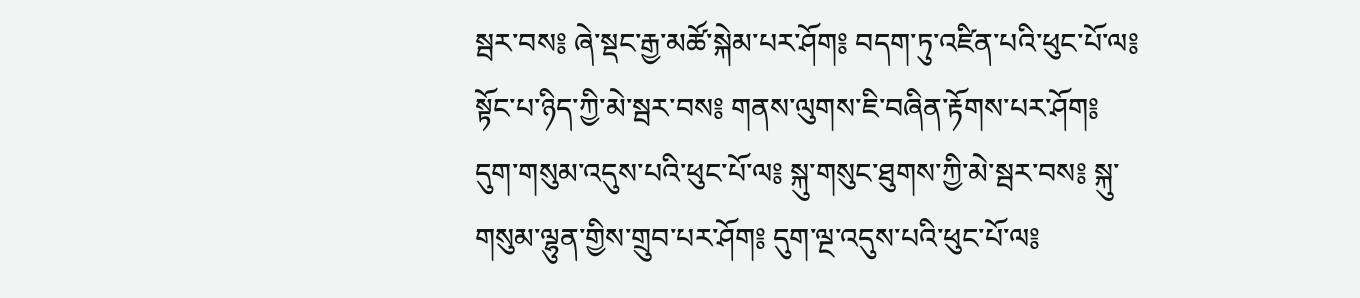སྦར་བས༔ ཞེ་སྡང་རྒྱ་མཚོ་སྐེམ་པར་ཤོག༔ བདག་ཏུ་འཛིན་པའི་ཕུང་པོ་ལ༔ སྟོང་པ་ཉིད་ཀྱི་མེ་སྦར་བས༔ གནས་ལུགས་ཇི་བཞིན་རྟོགས་པར་ཤོག༔ དུག་གསུམ་འདུས་པའི་ཕུང་པོ་ལ༔ སྐུ་གསུང་ཐུགས་ཀྱི་མེ་སྦར་བས༔ སྐུ་གསུམ་ལྷུན་གྱིས་གྲུབ་པར་ཤོག༔ དུག་ལྔ་འདུས་པའི་ཕུང་པོ་ལ༔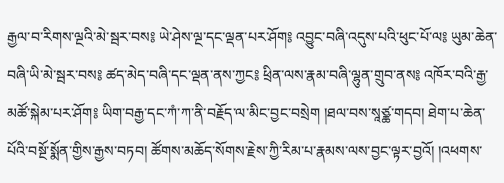རྒྱལ་བ་རིགས་ལྔའི་མེ་སྦར་བས༔ ཡེ་ཤེས་ལྔ་དང་ལྡན་པར་ཤོག༔ འབྱུང་བཞི་འདུས་པའི་ཕུང་པོ་ལ༔ ཡུམ་ཆེན་བཞི་ཡི་མེ་སྦར་བས༔ ཚད་མེད་བཞི་དང་ལྡན་ནས་ཀྱང༔ ཕྲིན་ལས་རྣམ་བཞི་ལྷུན་གྲུབ་ནས༔ འཁོར་བའི་རྒྱ་མཚོ་སྐེམ་པར་ཤོག༔ ཡིག་བརྒྱ་དང་ཀཾ་ཀ་ནི་བརྗོད་ལ་མིང་བྱང་བསྲེག །ཐལ་བས་སཱཙྪ་གདབ། ཐེག་པ་ཆེན་པོའི་བསྔོ་སྨོན་གྱིས་རྒྱས་བཏབ། ཚོགས་མཆོད་སོགས་རྗེས་ཀྱི་རིམ་པ་རྣམས་ལས་བྱང་ལྟར་བྱའོ། །འཕགས་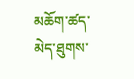མཆོག་ཚད་མེད་ཐུགས་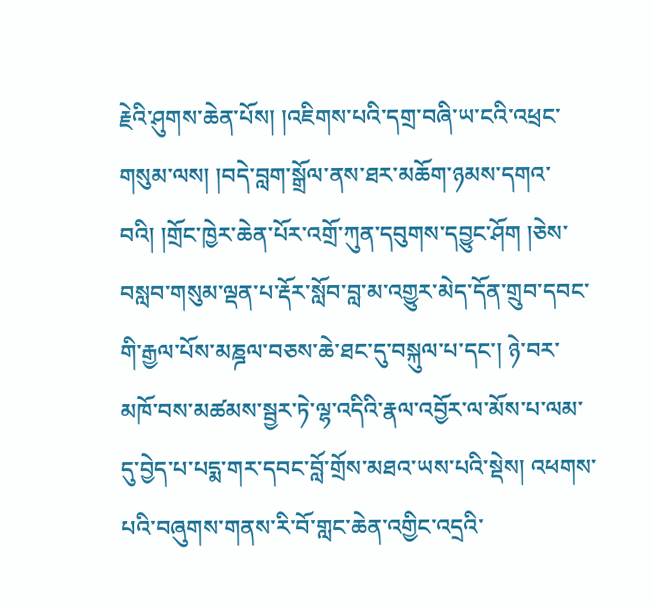རྗེའི་ཤུགས་ཆེན་པོས། །འཇིགས་པའི་དགྲ་བཞི་ཡ་ངའི་འཕྲང་གསུམ་ལས། །བདེ་བླག་སྒྲོལ་ནས་ཐར་མཆོག་ཉམས་དགའ་བའི། །གྲོང་ཁྱེར་ཆེན་པོར་འགྲོ་ཀུན་དབུགས་དབྱུང་ཤོག །ཅེས་བསླབ་གསུམ་ལྡན་པ་རྡོར་སློབ་བླ་མ་འགྱུར་མེད་དོན་གྲུབ་དབང་གི་རྒྱལ་པོས་མཎྜལ་བཅས་ཆེ་ཐང་དུ་བསྐུལ་པ་དང་། ཉེ་བར་མཁོ་བས་མཚམས་སྦྱར་ཏེ་ལྷ་འདིའི་རྣལ་འབྱོར་ལ་མོས་པ་ལམ་དུ་བྱེད་པ་པདྨ་གར་དབང་བློ་གྲོས་མཐའ་ཡས་པའི་སྡེས། འཕགས་པའི་བཞུགས་གནས་རི་བོ་གླང་ཆེན་འགྱིང་འདྲའི་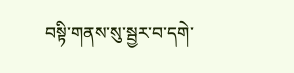བསྟི་གནས་སུ་སྦྱར་བ་དགེ་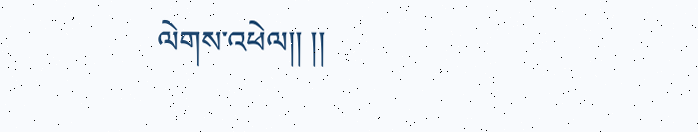ལེགས་འཕེལ།། །།